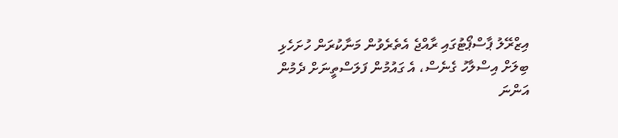އިޒްރޭލު ޕާސްޕޯޓުގައި ރާއްޖެ އެތެރެވުން މަނާކުރަން ހުށަހެޅި ބިލަށް އިސްލާހު ގެނެސް، އެ ގައުމުން ފަލަސްތީނަށް ދެމުން އަންނަ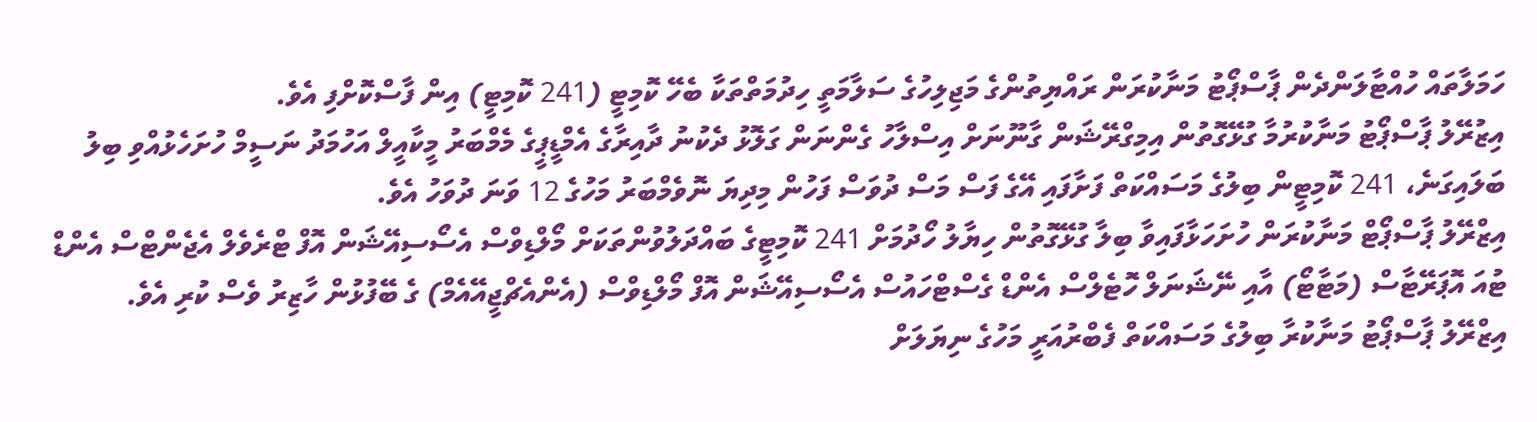ހަމަލާތައް ހުއްޓާލަންދެން ޕާސްޕޯޓު މަނާކުރަން ރައްޔިތުންގެ މަޖިލިހުގެ ސަލާމަތީ ހިދުމަތްތަކާ ބެހޭ ކޮމިޓީ (241 ކޮމިޓީ) އިން ފާސްކޮށްފި އެވެ.
އިޒުރޭލު ޕާސްޕޯޓު މަނާކުރުމާ ގުޅޭގޮތުން އިމިގްރޭޝަން ގާނޫނަށް އިސްލާހު ގެންނަން ގަލޮޅު ދެކުނު ދާއިރާގެ އެމްޑީޕީގެ މެމްބަރު މީކާއީލް އަހުމަދު ނަސީމް ހުށަހެޅުއްވި ބިލު ބަލައިގަނެ، 241 ކޮމިޓީން ބިލުގެ މަސައްކަތް ފަށާފައި އޭގެ ފަސް މަސް ދުވަސް ފަހުން މިދިޔަ ނޮވެމްބަރު މަހުގެ 12 ވަނަ ދުވަހު އެވެ.
އިޒްރޭލު ޕާސްޕޯޓް މަނާކުރަން ހުށަހަޅާފައިވާ ބިލާ ގުޅޭގޮތުން ހިޔާލު ހޯދުމަށް 241 ކޮމިޓީގެ ބައްދަލުވުންތަކަށް މޯލްޑިވްސް އެސޯސިއޭޝަން އޮފް ޓްރެވެލް އެޖެންޓްސް އެންޑް ޓުއަ އޮޕަރޭޓާސް (މަޓާޓޯ) އާއި ނޭޝަނަލް ހޮޓެލްސް އެންޑް ގެސްޓްހައުސް އެސޯސިއޭޝަން އޮފް މޯލްޑިވްސް (އެންއެޗްޖީއޭއެމް) ގެ ބޭފުޅުން ހާޒިރު ވެސް ކުރި އެވެ.
އިޒްރޭލު ޕާސްޕޯޓު މަނާކުރާ ބިލުގެ މަސައްކަތް ފެބްރުއަރީ މަހުގެ ނިޔަލަށް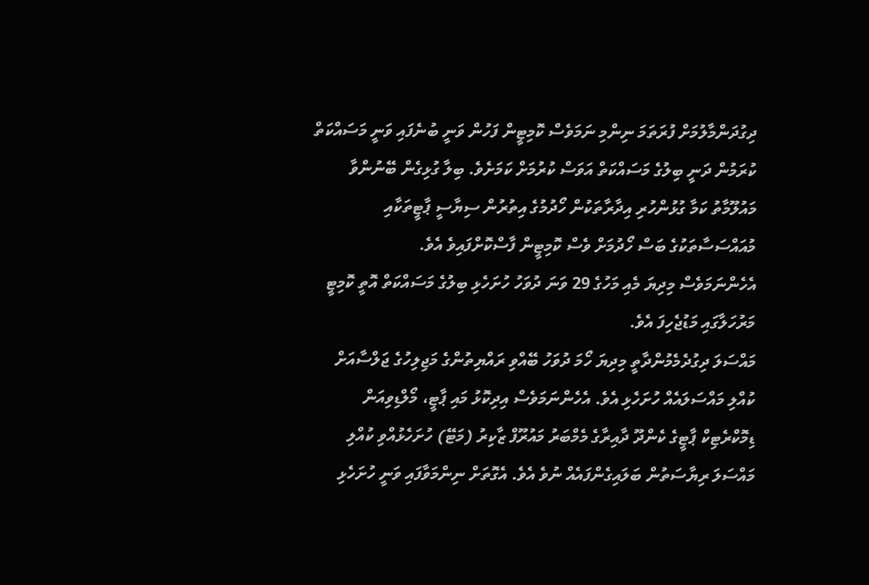ދިގުދަންމާލުމަށް ފުރަތަމަ ނިންމި ނަމަވެސް ކޮމިޓީން ފަހުން ވަނީ ބުނެފައި ވަނީ މަސައްކަތް ކުރަމުން ދަނީ ބިލުގެ މަސައްކަތް އަވަސް ކުރުމަށް ކަމަށެވެ. ބިލާ ގުޅިގެން ބޭނުންވާ މައުލޫމާތު ކަމާ ގުޅުންހުރި އިދާރާތަކުން ހޯދުމުގެ އިތުރުން ސިޔާސީ ޕާޓީތަކާއި މުއައްސަސާތަކުގެ ބަސް ހޯދުމަށް ވެސް ކޮމިޓީން ފާސްކޮށްފައިވެ އެވެ.
އެހެންނަމަވެސް މިދިޔަ މެއި މަހުގެ 29 ވަނަ ދުވަހު ހުށަހެޅި ބިލުގެ މަސައްކަތް އޮތީ ކޮމިޓީ މަރުހަލާގައި މަޑުޖެހިފަ އެވެ.
މައްސަލަ ދިގުދެމެމުންދާތީ މިދިޔަ ހޯމަ ދުވަހު ބޭއްވި ރައްޔިތުންގެ މަޖިލިހުގެ ޖަލްސާއަށް ކުއްލި މައްސަލައެއް ހުށަހެޅި އެވެ. އެހެންނަމަވެސް އިދިކޮޅު މައި ޕާޓީ، މޯލްޑިވިއަން ޑިމޮކްރެޓިކް ޕާޓީގެ ކެންދޫ ދާއިރާގެ މެމްބަރު މައުރޫފް ޒާކިރު (މަޓޭ) ހުށަހެޅުއްވި ކުއްލި މައްސަލަ ރިޔާސަތުން ބަލައިގެންފައެއް ނުވެ އެވެ. އެގޮތަށް ނިންމަވާފައި ވަނީ ހުށަހެޅި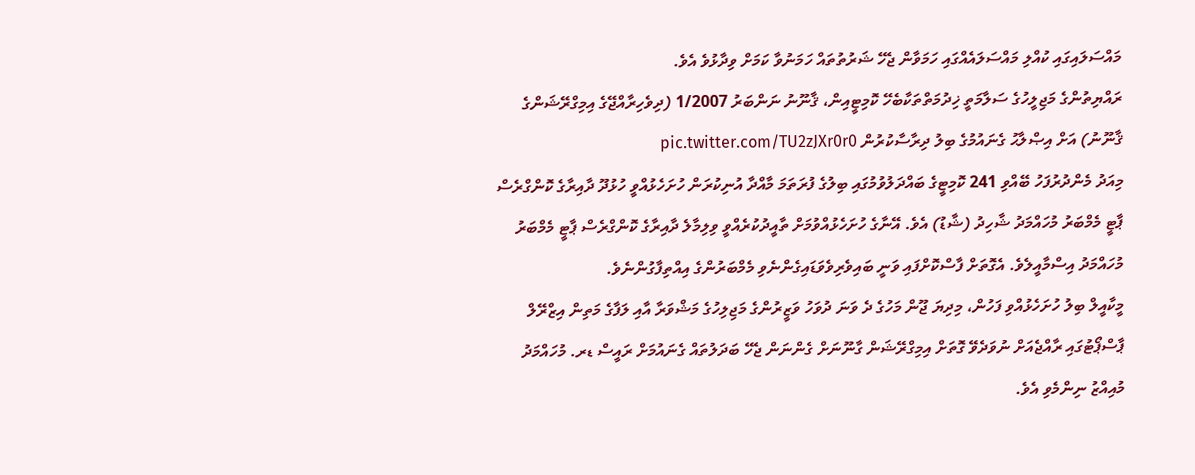މައްސަލައިގައި ކުއްލި މައްސަލައެއްގައި ހަމަވާން ޖެހޭ ޝަރުތުތައް ހަމަނުވާ ކަމަށް ވިދާޅުވެ އެވެ.
ރައްޔިތުންގެ މަޖިލީހުގެ ސަލާމަތީ ޚިދުމަތްތަކާބެހޭ ކޮމިޓީއިން، ޤާނޫނު ނަންބަރު 1/2007 (ދިވެހިރާއްޖޭގެ އިމިގްރޭޝަންގެ ޤާނޫނު) އަށް އިޞްލާޙު ގެނައުމުގެ ބިލު ދިރާސާކުރުން pic.twitter.com/TU2zJXr0r0
މިއަދު މެންދުރުފަހު ބޭއްވި 241 ކޮމިޓީގެ ބައްދަލުވުމުގައި ބިލުގެ ފުރަތަމަ މާއްދާ އުނިކުރަން ހުށަހެޅުއްވީ ހުޅުދޫ ދާއިރާގެ ކޮންގްރެސް ޕާޓީ މެމްބަރު މުހައްމަދު ޝާހިދު (ޝާޑު) އެވެ. އޭނާގެ ހުށަހެޅުއްވުމަށް ތާއީދުކުރެއްވީ ވިލިމާލެ ދާއިރާގެ ކޮންގްރެސް ޕާޓީ މެމްބަރު މުހައްމަދު އިސްމާއީލެވެ. އެގޮތަށް ފާސްކޮށްފައި ވަނީ ބައިވެރިވެވަޑައިގެންނެވި މެމްބަރުންގެ އިއްތިފާގުންނެވެ.
މީކާއީލް ބިލު ހުށަހެޅުއްވި ފަހުން، މިދިޔަ ޖޫން މަހުގެ ދެ ވަނަ ދުވަހު ވަޒީރުންގެ މަޖިލިހުގެ މަޝްވަރާ އާއި ލަފާގެ މަތިން އިޒްރޭލް ޕާސްޕޯޓުގައި ރާއްޖެއަށް ނުވަދެވޭ ގޮތަށް އިމިގްރޭޝަން ގާނޫނަށް ގެންނަން ޖެހޭ ބަދަލުތައް ގެނައުމަށް ރައީސް ޑރ. މުހައްމަދު މުއިއްޒު ނިންމެވި އެވެ.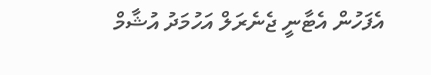އެފަހުން އެޓާނީ ޖެނެރަލް އަހުމަދު އުޝާމް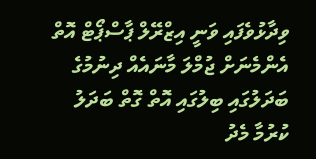ވިދާޅުވެފައި ވަނީ އިޒްރޭލް ޕާސްޕޯޓް އޮތް އެންމެނަށް ޖުމްލަ މާނައެއް ދިނުމުގެ ބަދަލުގައި ބިލުގައި އޮތް ގޮތް ބަދަލު ކުރުމާ މެދު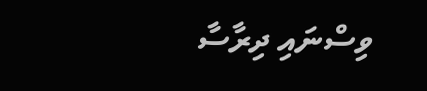ވިސްނައި ދިރާސާ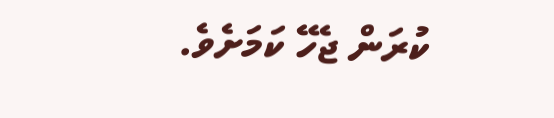ކުރަން ޖެހޭ ކަމަށެވެ.